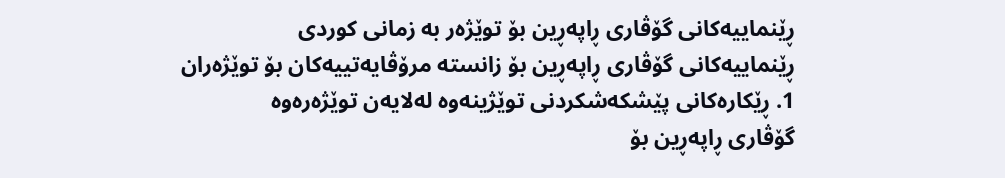ڕێنماییەکانی گۆڤاری ڕاپەڕین بۆ توێژەر بە زمانی کوردی
ڕێنماییەکانی گۆڤاری ڕاپەڕین بۆ زانستە مرۆڤایەتییەکان بۆ توێژەران
1. ڕێکارەکانی پێشکەشکردنی توێژینەوە لەلایەن توێژەرەوە
گۆڤاری ڕاپەڕین بۆ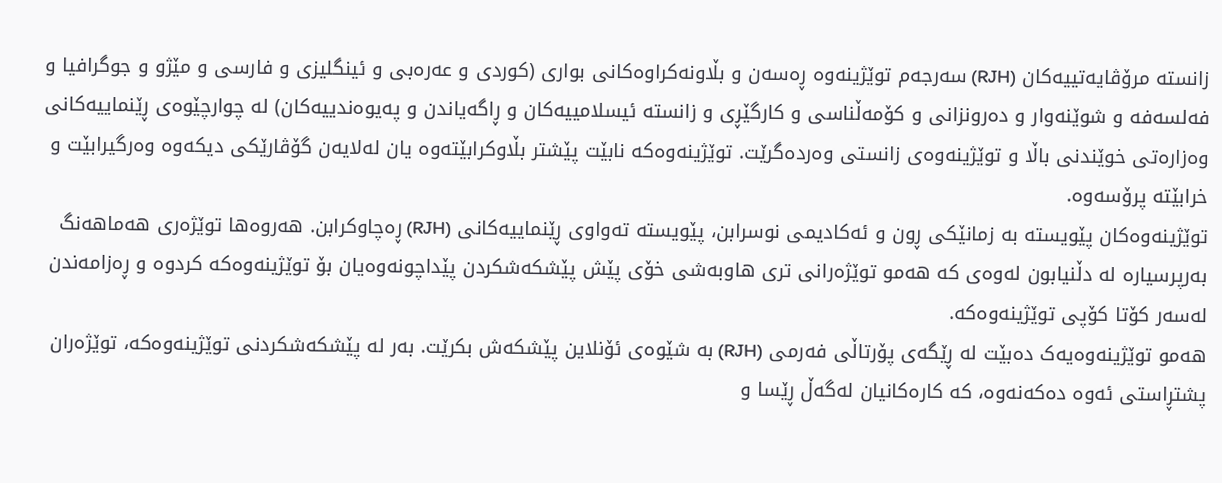زانستە مرۆڤایەتییەکان (RJH) سەرجەم توێژینەوە ڕەسەن و بڵاونەکراوەکانی بواری (کوردی و عەرەبی و ئینگلیزی و فارسی و مێژو و جوگرافیا و فەلسەفە و شوێنەوار و دەرونزانی و کۆمەڵناسی و کارگێڕی و زانستە ئیسلامییەکان و ڕاگەیاندن و پەیوەندییەکان) لە چوارچێوەی ڕێنماییەکانی وەزارەتی خوێندنی باڵا و توێژینەوەی زانستی وەردەگرێت. توێژینەوەکە نابێت پێشتر بڵاوکرابێتەوە یان لەلایەن گۆڤارێکی دیکەوە وەرگیرابێت و خرابێتە پرۆسەوە.
توێژینەوەکان پێویستە بە زمانێکی ڕون و ئەکادیمی نوسرابن، پێویستە تەواوی ڕێنماییەکانی (RJH) ڕەچاوکرابن. هەروەها توێژەری هەماهەنگ بەرپرسیارە لە دڵنیابون لەوەی کە هەمو توێژەرانی تری هاوبەشی خۆی پێش پێشکەشکردن پێداچونەوەیان بۆ توێژینەوەکە کردوە و ڕەزامەندن لەسەر کۆتا کۆپی توێژینەوەکە.
هەمو توێژینەوەیەک دەبێت لە ڕێگەی پۆرتاڵی فەرمی (RJH) بە شێوەی ئۆنلاین پێشکەش بکرێت. بەر لە پێشکەشکردنی توێژینەوەكە، توێژەران پشتڕاستی ئەوە دەکەنەوە، کە کارەکانیان لەگەڵ ڕێسا و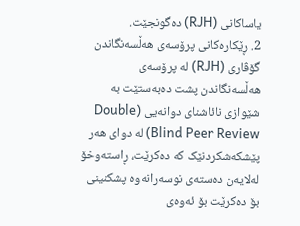یاساکانی (RJH) دەگونجێت.
2. ڕێکارەکانی پرۆسەی هەڵسەنگاندن
گۆڤاری (RJH) لە پرۆسەی هەڵسەنگاندن پشت دەبەستێت بە شێوازی نائاشنای دوانەیی (Double Blind Peer Review) لە دوای هەر پێشکەشکردنێک کە دەکرێت، ڕاستەوخۆ لەلایەن دەستەی نوسەرانەوە پشکنینی بۆ دەکرێت بۆ ئەوەی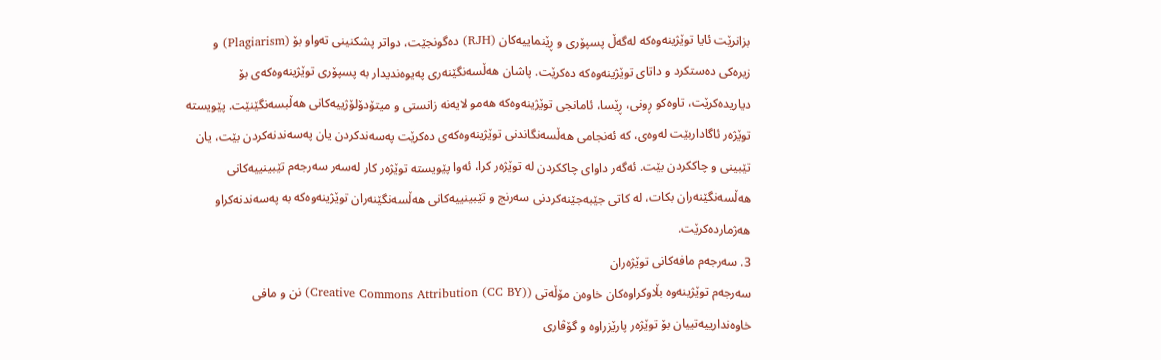بزانرێت ئایا توێژینەوەکە لەگەڵ پسپۆری و ڕێنماییەکان (RJH) دەگونجێت، دواتر پشکنینی تەواو بۆ (Plagiarism) و زیرەكی دەستكرد و داتای توێژینەوەکە دەکرێت. پاشان هەڵسەنگێنەری پەیوەندیدار بە پسپۆری توێژینەوەکەی بۆ دیاریدەکرێت، تاوەکو ڕونی، ڕێسا، ئامانجی توێژینەوەکە هەمو لایەنە زانستی و میتۆدۆلۆژییەكانی هەڵبسەنگێنێت. پێویستە توێژەر ئاگاداربێت لەوەی، کە ئەنجامی هەڵسەنگاندنی توێژینەوەکەی دەکرێت پەسەندکردن یان پەسەندنەکردن بێت، یان تێبینی و چاککردن بێت. ئەگەر داوای چاککردن لە توێژەر کرا، ئەوا پێویستە توێژەر کار لەسەر سەرجەم تێبینییەکانی هەڵسەنگێنەران بکات، لە كاتی جێبەجێنەكردنی سەرنج و تێبینییەكانی هەڵسەنگێنەران توێژینەوەكە بە پەسەندنەكراو هەژماردەكرێت.
3. سەرجەم مافەکانی توێژەران
سەرجەم توێژینەوە بڵاوکراوەکان خاوەن مۆڵەتی (Creative Commons Attribution (CC BY)) نن و مافی خاوەندارییەتییان بۆ توێژەر پارێزراوە و گۆڤاری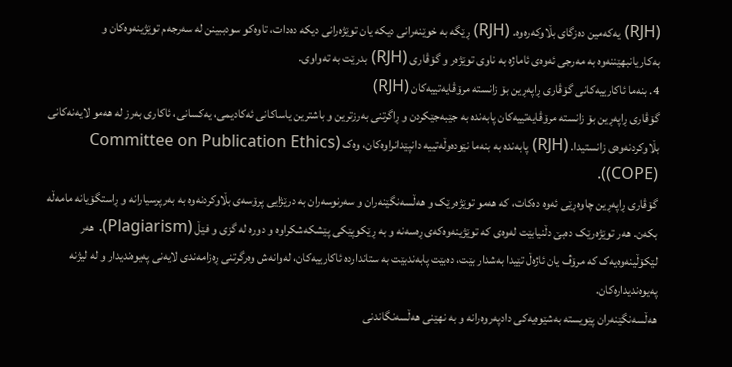(RJH) یەکەمین دەزگای بڵاوکەرەوە. (RJH) ڕێگە بە خوێنەرانی دیکە یان توێژەرانی دیکە دەدات، تاوەکو سودببینن لە سەرجەم توێژینەوەکان و بەکاریانبهێننەوە بە مەرجی ئەوەی ئاماژە بە ناوی توێژەر و گۆڤاری (RJH) بدرێت بە تەواوی.
4. بنەما ئاکارییەکانی گۆڤاری ڕاپەڕین بۆ زانستە مرۆڤایەتییەکان (RJH)
گۆڤاری ڕاپەڕین بۆ زانستە مرۆڤایەتییەکان پابەندە بە جێبەجێکردن و ڕاگرتنی بەرزترین و باشترین یاساکانی ئەکادیمی، یەکسانی، ئاکاری بەرز لە هەمو لایەنەکانی بڵاوکردنەوەی زانستیدا. (RJH) پابەندە بە بنەما نێودەوڵەتییە دانپێدانراوەکان، وەک (Committee on Publication Ethics (COPE)).
گۆڤاری ڕاپەڕین چاوەڕێی ئەوە دەکات، کە هەمو توێژەرێک و هەڵسەنگێنەران و سەرنوسەران بە درێژایی پرۆسەی بڵاوکردنەوە بە بەرپرسیارانە و ڕاستگۆیانە مامەڵە بکەن. هەر توێژەرێک دەبێ دڵنیابێت لەوەی کە توێژینەوەکەی ڕەسەنە و بە ڕێکوپێکی پێشکەشکراوە و دورە لە گزی و فێڵ (Plagiarism). هەر لێکۆڵینەوەیەک کە مرۆڤ یان ئاژەڵ تێیدا بەشدار بێت، دەبێت پابەندبێت بە ستانداردە ئاکارییەکان، لەوانەش وەرگرتنی ڕەزامەندی لایەنی پەیوەندیدار و لە لیژنە پەیوەندیدارەکان.
هەڵسەنگێنەران پێویستە بەشێوەیەکی دادپەروەرانە و بە نهێنی هەڵسەنگاندنی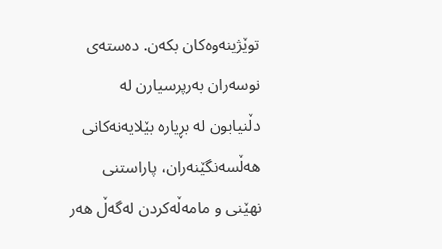توێژینەوەکان بکەن. دەستەی نوسەران بەرپرسیارن لە دڵنیابون لە بڕیارە بێلایەنەکانی هەڵسەنگێنەران، پاراستنی نهێنی و مامەڵەکردن لەگەڵ هەر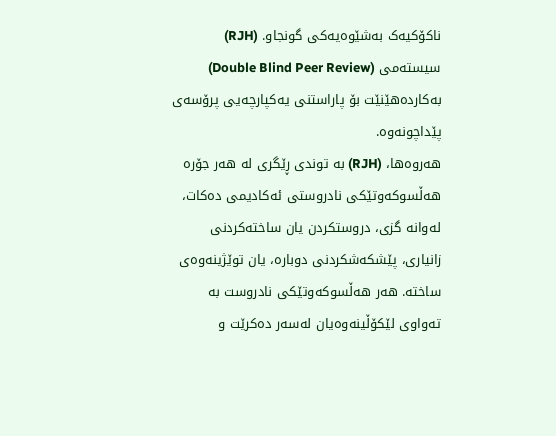ناکۆکیەک بەشێوەیەکی گونجاو. (RJH) سیستەمی (Double Blind Peer Review) بەکاردەهێنێت بۆ پاراستنی یەکپارچەیی پرۆسەی پێداچونەوە.
هەروەها، (RJH) بە توندی ڕێگری لە هەر جۆرە هەڵسوکەوتێکی نادروستی ئەکادیمی دەکات، لەوانە گزی، دروستکردن یان ساختەکردنی زانیاری، پێشکەشکردنی دوبارە، یان توێژینەوەی ساختە. هەر هەڵسوکەوتێكی نادروست بە تەواوی لێکۆڵینەوەیان لەسەر دەکرێت و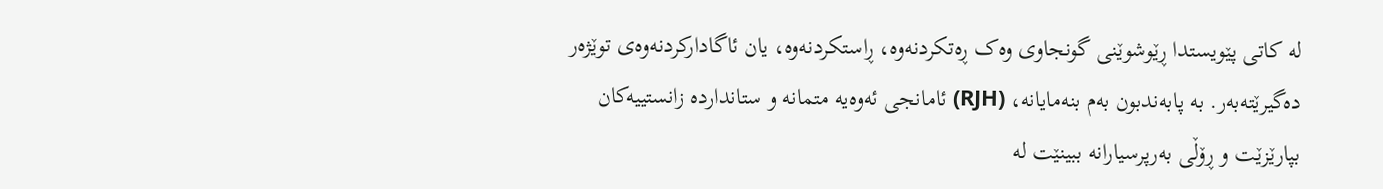لە کاتی پێویستدا ڕێوشوێنی گونجاوی وەک ڕەتکردنەوە، ڕاستکردنەوە، یان ئاگادارکردنەوەی توێژەر دەگیرێتەبەر. بە پابەندبون بەم بنەمایانە، (RJH) ئامانجی ئەوەیە متمانە و ستانداردە زانستییەکان بپارێزێت و ڕۆڵی بەرپرسیارانە ببینێت لە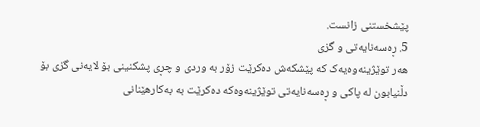پێشخستنی زانست.
5. ڕەسەنایەتی و گزی
هەر توێژینەوەیەک کە پێشکەش دەکرێت زۆر بە وردی و چڕی پشکنینی بۆ لایەنی گزی بۆ دڵنیابون لە پاکی و ڕەسەنایەتی توێژینەوەکە دەکرێت بە بەکارهێنانی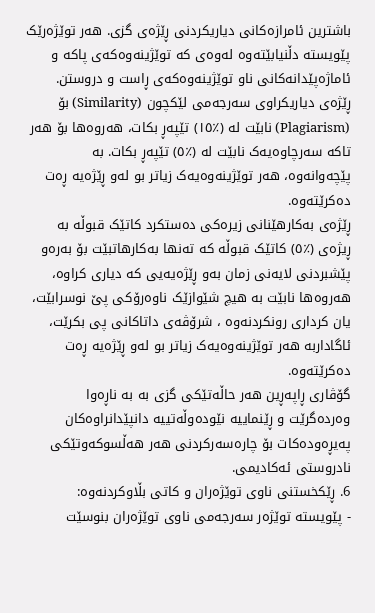باشترین ئامرازەکانی دیاریکردنی ڕێژەی گزی. هەر توێژەرێک پێویستە دڵنیابێتەوە لەوەی کە توێژینەوەکەی پاکە و ئاماژەپێدانەکانی ناو توێژینەوەکەی ڕاست و دروستن.
ڕێژەی دیاریکراوی سەرجەمی لێکچون (Similarity) بۆ (Plagiarism) نابێت لە (٪١٥) تێپەڕ بکات، هەروەها بۆ هەر تاکە سەرچاوەیەک نابێت لە (٪٥) تێپەڕ بکات. بە پێچەوانەوە، هەر توێژینەوەیەک زیاتر بو لەو ڕێژەیە ڕەت دەکرێتەوە.
ڕێژەی بەكارهێنانی زیرەكی دەستكرد کاتێک قبوڵە بە ڕیژەی (٪٥) کاتێک قبوڵە کە تەنها بەکارهاتبێت بۆ بەرەو پێشبردنی لایەنی زمان بەو ڕێژەیەیی کە دیاری کراوە، هەروەها نابێت بە هیچ شێوازێک ناوەرۆکی پێ نوسرابێت، یان کرداری رونکردنەوە ، شرۆڤەی داتاکانی پی بکرێت، ئاگاداربە هەر توێژینەوەیەک زیاتر بو لەو ڕێژەیە ڕەت دەکرێتەوە.
گۆڤاری ڕاپەڕین هەر حاڵەتێکی گزی بە بە ناڕەوا وەردەگرێت و ڕێنماییە نێودەوڵەتییە دانپێدانراوەکان پەیڕەودەکات بۆ چارەسەرکردنی هەر هەڵسوکەوتێکی نادروستی ئەکادیمی.
6. ڕێکخستنی ناوی توێژەران و کاتی بڵاوکردنەوە:
- پێویستە توێژەر سەرجەمی ناوی توێژەران بنوسێت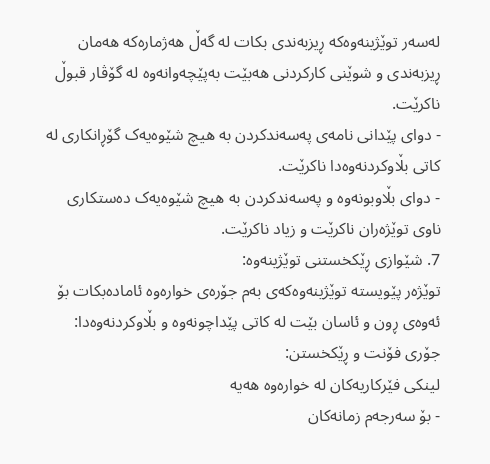لەسەر توێژینەوەکە ڕیزبەندی بکات لە گەڵ هەژمارەکە هەمان ڕیزبەندی و شوێنی کارکردنی هەبێت بەپێچەوانەوە لە گۆڤار قبوڵ ناکرێت.
- دوای پێدانی نامەی پەسەندکردن بە هیچ شێوەیەک گۆڕانکاری لە کاتی بڵاوکردنەوەدا ناکرێت.
- دوای بڵاوبونەوە و پەسەندکردن بە هیچ شێوەیەک دەستکاری ناوی توێژەران ناکرێت و زیاد ناکرێت.
7. شێوازی ڕێکخستنی توێژینەوە:
توێژەر پێویستە توێژینەوەکەی بەم جۆرەی خوارەوە ئامادەبکات بۆ ئەوەی ڕون و ئاسان بێت لە کاتی پێداچونەوە و بڵاوکردنەوەدا:
جۆری فۆنت و ڕێکخستن:
لینکی فێرکاریەکان لە خوارەوە هەیە
- بۆ سەرجەم زمانەکان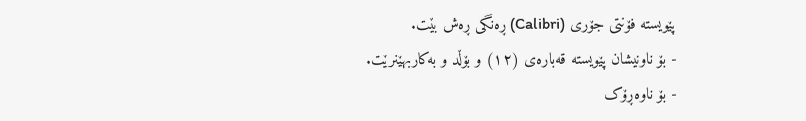پێویستە فۆنتی جۆری (Calibri) ڕەنگی ڕەش بێت.
- بۆ ناونیشان پێویستە قەبارەی (١٢) و بۆڵد و بەکاربهێنرێت.
- بۆ ناوەڕۆک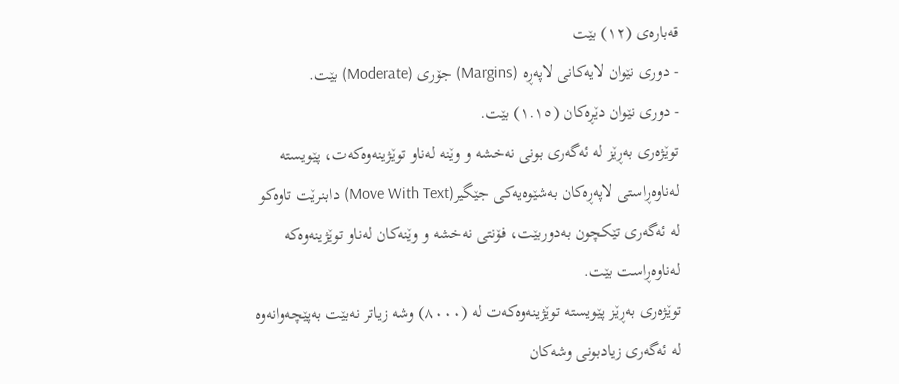قەبارەی (١٢) بێت
- دوری نێوان لایەکانی لاپەڕە (Margins) جۆری (Moderate) بێت.
- دوری نێوان دێڕەکان (١.١٥) بێت.
توێژەری بەڕێز لە ئەگەری بونی نەخشە و وێنە لەناو توێژینەوەکەت، پێویستە لەناوەڕاستی لاپەڕەکان بەشێوەیەکی جێگیر(Move With Text) دابنرێت تاوەکو لە ئەگەری تێکچون بەدوربێت، فۆنتی نەخشە و وێنەکان لەناو توێژینەوەکە لەناوەڕاست بێت.
توێژەری بەڕێز پێویستە توێژینەوەکەت لە (٨٠٠٠) وشە زیاتر نەبێت بەپێچەوانەوە لە ئەگەری زیادبونی وشەکان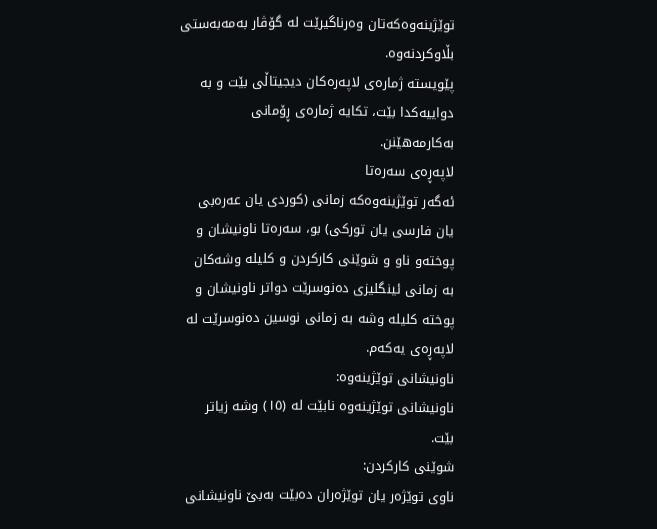توێژینەوەکەتان وەرناگیرێت لە گۆڤار بەمەبەستی بڵاوکردنەوە.
پێویستە ژمارەی لاپەرەکان دیجیتاڵی بێت و بە دواییەکدا بێت، تکایە ژمارەی ڕۆمانی بەکارمەهێنن.
لاپەڕەی سەرەتا
ئەگەر توێژینەوەکە زمانی (کوردی یان عەرەبی یان فارسی یان تورکی) بو، سەرەتا ناونیشان و پوختەو ناو و شوێنی کارکردن و کلیلە وشەکان بە زمانی ئینگلیزی دەنوسرێت دواتر ناونیشان و پوختە کلیلە وشە بە زمانی نوسین دەنوسرێت لە لاپەڕەی یەکەم.
ناونیشانی توێژینەوە:
ناونیشانی توێژینەوە نابێت لە (١٥) وشە زیاتر بێت.
شوێنی کارکردن:
ناوی توێژەر یان توێژەران دەبێت بەبێ ناونیشانی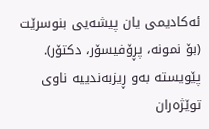ئەکادیمی یان پیشەیی بنوسرێت (بۆ نمونە، پڕۆفیسۆر، دکتۆر).
پێویستە بەو ڕیزبەندییە ناوی توێژەران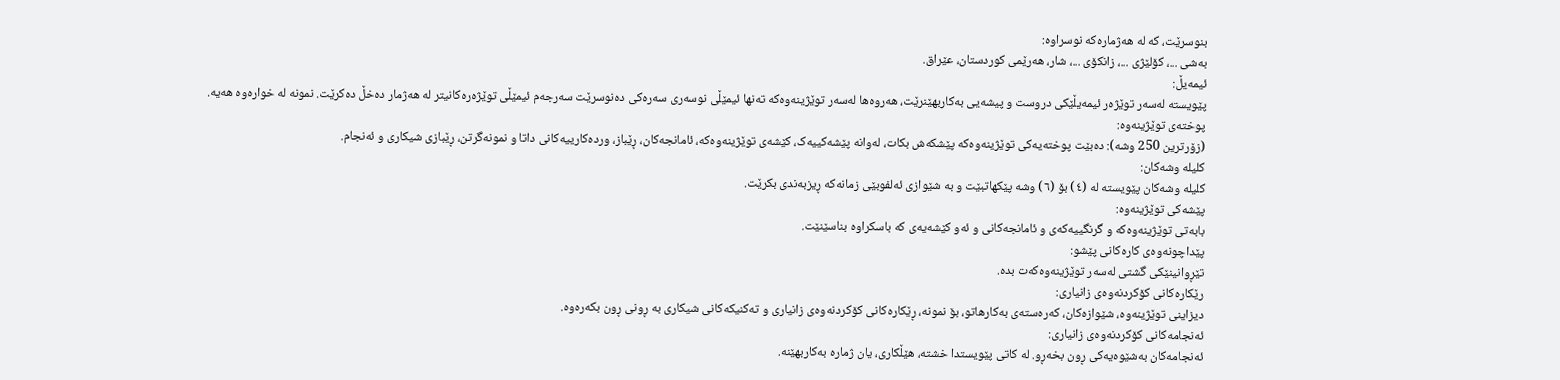بنوسرێت، کە لە هەژمارەکە نوسراوە:
بەشی ...، کۆلێژی ...، زانکۆی ...، شار، هەرێمی کوردستان، عێراق.
ئیمەیڵ:
پێویستە لەسەر توێژەر ئیمەیڵێکی دروست و پیشەیی بەکاربهێنرێت، هەروەها لەسەر توێژینەوەکە تەنها ئیمێڵی نوسەری سەرەکی دەنوسرێت سەرجەم ئیمێڵی توێژەرەکانیتر لە هەژمار دەخڵ دەکرێت. نمونە لە خوارەوە هەیە.
پوختەی توێژینەوە:
(زۆرترین 250 وشە): دەبێت پوختەیەکی توێژینەوەکە پێشکەش بکات، لەوانە پێشەکییەک، کێشەی توێژینەوەکە، ئامانجەکان، ڕێباز، وردەکارییەکانی داتا و نمونەگرتن، ڕێبازی شیکاری و ئەنجام.
کلیلە وشەکان:
کلیلە وشەکان پێویستە لە (٤) بۆ (٦) وشە پێکهاتبێت و بە شێوازی ئەلفوبێی زمانەکە ڕیزبەندی بکرێت.
پێشەکی توێژینەوە:
بابەتی توێژینەوەکە و گرنگییەکەی و ئامانجەکانی و ئەو کێشەیەی کە باسکراوە بناسێنێت.
پێداچونەوەی كارەكانی پێشو:
تێڕوانینێکی گشتی لەسەر توێژینەوەکەت بدە.
رێکارەکانی کۆکردنەوەی زانیاری:
دیزاینی توێژینەوە، شێوازەکان، کەرەستەی بەکارهاتو، بۆ نمونە، ڕێکارەکانی کۆکردنەوەی زانیاری و تەکنیکەکانی شیکاری بە ڕونی ڕون بکەرەوە.
ئەنجامەکانی کۆکردنەوەی زانیاری:
ئەنجامەکان بەشێوەیەکی ڕون بخەڕو. لە کاتی پێویستدا خشتە، هێڵکاری، یان ژمارە بەکاربهێنە.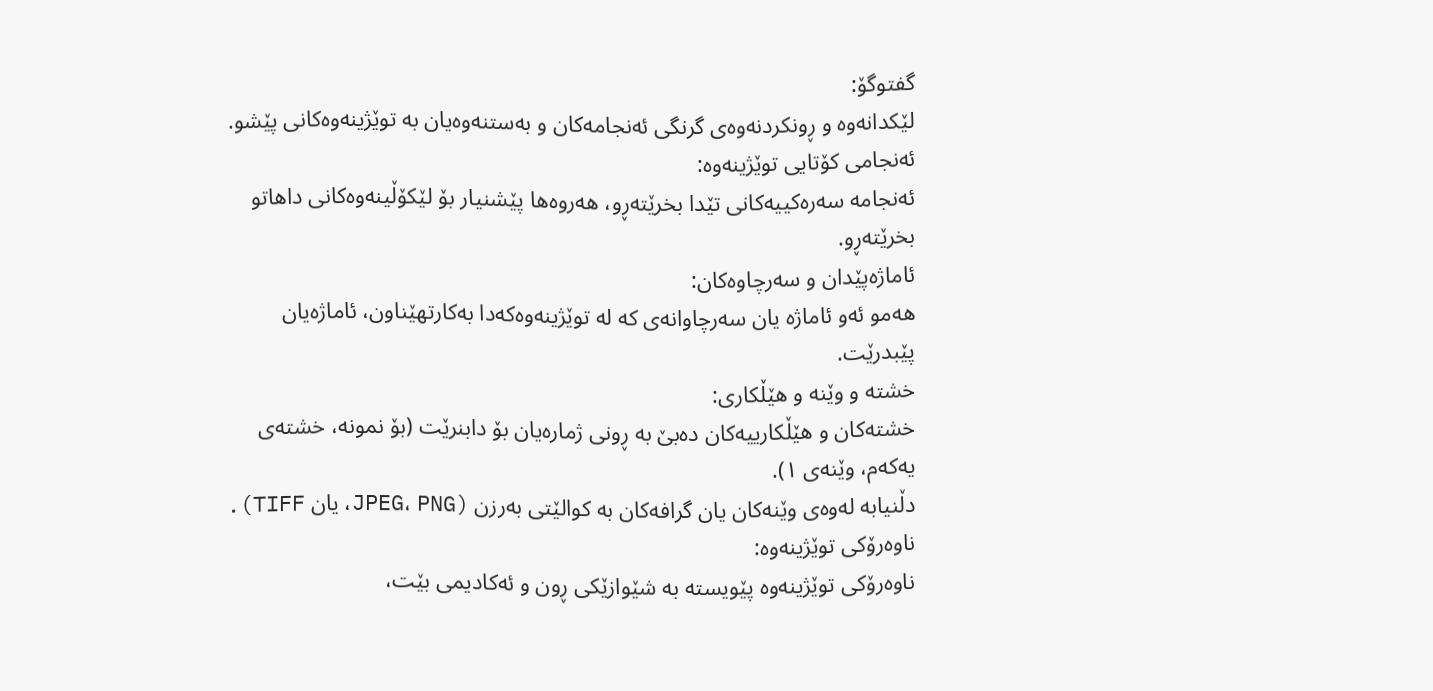گفتوگۆ:
لێکدانەوە و ڕونکردنەوەی گرنگی ئەنجامەکان و بەستنەوەیان بە توێژینەوەکانی پێشو.
ئەنجامی کۆتایی توێژینەوە:
ئەنجامە سەرەکییەکانی تێدا بخرێتەڕو، هەروەها پێشنیار بۆ لێکۆڵینەوەکانی داهاتو بخرێتەڕو.
ئاماژەپێدان و سەرچاوەکان:
هەمو ئەو ئاماژە یان سەرچاوانەی کە لە توێژینەوەکەدا بەکارتهێناون، ئاماژەیان پێبدرێت.
خشتە و وێنە و هێڵکاری:
خشتەکان و هێڵکارییەکان دەبێ بە ڕونی ژمارەیان بۆ دابنرێت (بۆ نمونە، خشتەی یەکەم، وێنەی ١).
دڵنیابە لەوەی وێنەکان یان گرافەکان بە کوالێتی بەرزن (JPEG، PNG، یان TIFF).
ناوەرۆکی توێژینەوە:
ناوەرۆکی توێژینەوە پێویستە بە شێوازێکی ڕون و ئەکادیمی بێت،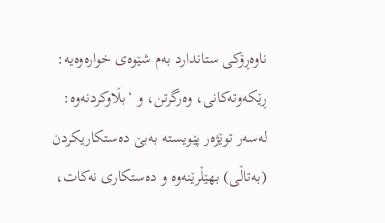ناوەڕۆکی ستاندارد بەم شێوەی خوارەوەیە:
ڕێكەوتەكانی، وەرگرتن، و ‘بڵاوکردنەوە:
لەسەر توێژەر پێویستە بەبێ دەستکاریکردن (بەتاڵی) بهێڵرێنەوە و دەستکاری نەکات،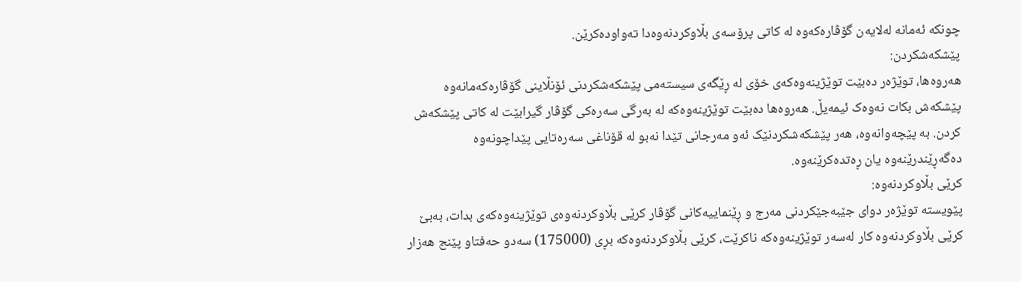چونکە ئەمانە لەلایەن گۆڤارەکەوە لە کاتی پرۆسەی بڵاوکردنەوەدا تەواودەکرێن.
پێشکەشکردن:
هەروەها، توێژەر دەبێت توێژینەوەکەی خۆی لە ڕێگەی سیستەمی پێشکەشکردنی ئۆنڵاینی گۆڤارەکەمانەوە پێشکەش بکات نەوەک ئیمەیڵ. هەروەها دەبێت توێژینەوەکە لە بەرگی سەرەکی گۆڤار گیرابێت لە کاتی پێشکەش کردن. بە پێچەوانەوە، هەر پێشکەشکردنێک ئەو مەرجانی تێدا نەبو لە قۆناغی سەرەتایی پێداچونەوە دەگەڕێندرێنەوە یان ڕەتدەکرێنەوە.
کرێی بڵاوکردنەوە:
پێویستە توێژەر دوای جێبەجێکردنی مەرج و ڕێنماییەكانی گۆڤار کرێی بڵاوکردنەوەی توێژینەوەکەی بدات، بەبێ کرێی بڵاوکردنەوە کار لەسەر توێژینەوەکە ناکرێت، كرێی بڵاوكردنەوەكە بڕی (175000) سەدو حەفتاو پێنج هەزار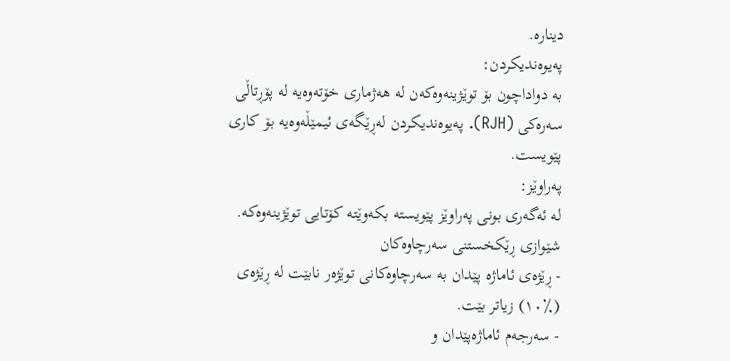دینارە.
پەیوەندیکردن:
بە دواداچون بۆ توێژینەوەکەن لە هەژماری خۆتەوەیە لە پۆڕتاڵی سەرەکی (RJH). پەیوەندیکردن لەڕێگەی ئیمێڵەوەیە بۆ کاری پێویست.
پەراوێز:
لە ئەگەری بونی پەراوێز پێویستە بکەوێتە کۆتایی توێژینەوەکە.
شێوازی ڕێکخستنی سەرچاوەکان
- ڕێژەی ئاماژە پێدان بە سەرچاوەکانی توێژەر نابێت لە ڕێژەی (٪١٠) زیاتر بێت.
- سەرجەم ئاماژەپێدان و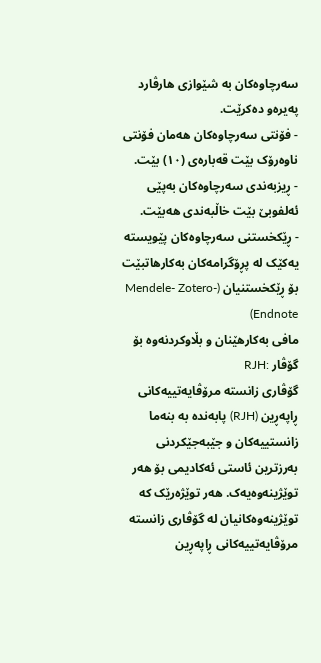سەرچاوەکان بە شێوازی هارڤارد پەیرەو دەکرێت.
- فۆنتی سەرچاوەکان هەمان فۆنتی ناوەرۆک بێت قەبارەی (١٠) بێت.
- ڕیزبەندی سەرچاوەکان بەپێی ئەلفوبێ بێت خاڵبەندی هەبێت.
- ڕێکخستنی سەرچاوەکان پێویستە یەکێک لە پڕۆگرامەکان بەکارهاتبێت بۆ ڕێکخستنیان (Mendele- Zotero-Endnote)
مافی بەکارهێنان و بڵاوکردنەوە بۆ گۆڤار :RJH
گۆڤاری زانستە مرۆڤایەتییەکانی ڕاپەڕین (RJH) پابەندە بە بنەما زانستییەکان و جێبەجێکردنی بەرزترین ئاستی ئەکادیمی بۆ هەر توێژینەوەیەک. هەر توێژەرێک کە توێژینەوەکانیان لە گۆڤاری زانستە مرۆڤایەتییەکانی ڕاپەڕین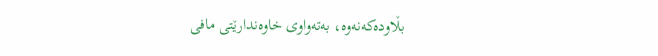بڵاودەکەنەوە، بەتەواوی خاوەندارێتی مافی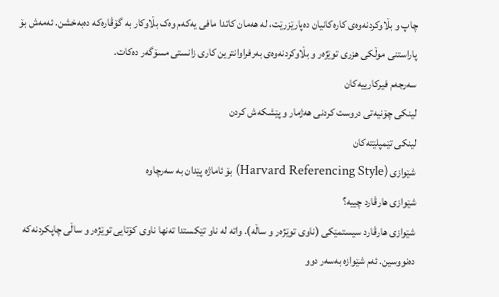چاپ و بڵاوکردنەوەی کارەکانیان دەپارێزرێت، لە هەمان کاتدا مافی یەکەم وەک بڵاوکار بە گۆڤارەکە دەبەخشن. ئەمەش بۆ پاراستنی موڵکی هزری توێژەر و بڵاوکردنەوەی بەرفراوانترین کاری زانستی مسۆگەر دەکات.
سەرجەم فیرکارییەکان
لینکی چۆنیەتی دروست کردنی هەژمار و پێشکەش کردن
لینکی تێمپلێتەکان
شێوازی (Harvard Referencing Style) بۆ ئاماژە پێدان بە سەرچاوە
شێوازی هارڤارد چییە؟
شێوازی هارڤارد سیستمێکی (ناوی توێژەر و ساڵە). واتە لە ناو تێکستدا تەنها ناوی کۆتایی توێژەر و ساڵی چاپکردنەکە دەنووسین. ئەم شێوازە بەسەر دوو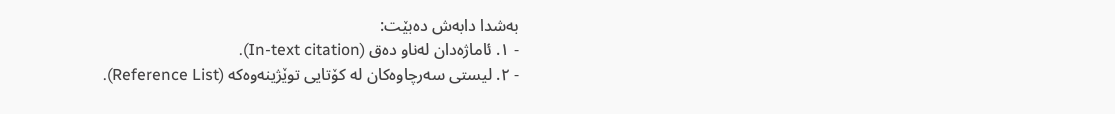بەشدا دابەش دەبێت:
- ١. ئاماژەدان لەناو دەق (In-text citation).
- ٢. لیستی سەرچاوەکان لە کۆتایی توێژینەوەکە (Reference List).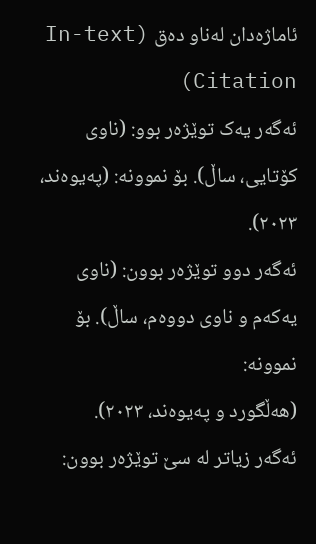ئاماژەدان لەناو دەق (In-text Citation)
ئەگەر یەک توێژەر بوو: (ناوی کۆتایی، ساڵ). بۆ نموونە: (پەیوەند، ٢٠٢٣).
ئەگەر دوو توێژەر بوون: (ناوی یەکەم و ناوی دووەم، ساڵ). بۆ نموونە:
(هەڵگورد و پەیوەند، ٢٠٢٣).
ئەگەر زیاتر لە سێ توێژەر بوون: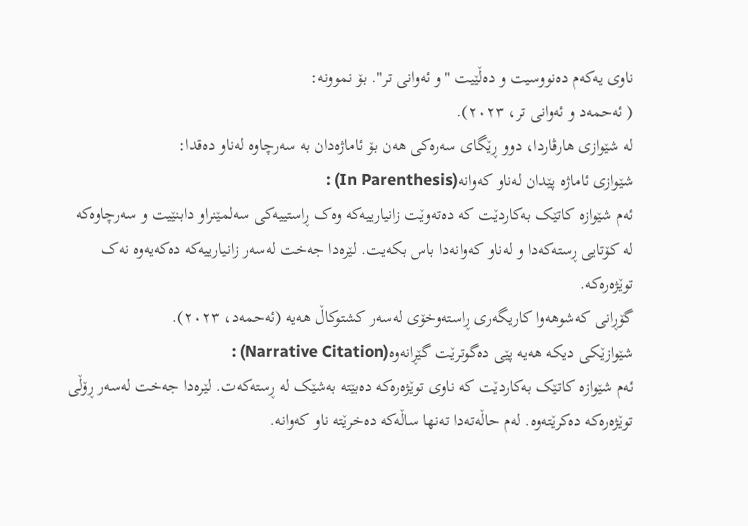ناوی یەکەم دەنووسیت و دەڵێیت "و ئەوانی تر". بۆ نموونە:
( ئەحمەد و ئەوانی تر، ٢٠٢٣).
لە شێوازی هارڤاردا، دوو ڕێگای سەرەکی هەن بۆ ئاماژەدان بە سەرچاوە لەناو دەقدا:
شێوازی ئاماژە پێدان لەناو کەوانە(In Parenthesis) :
ئەم شێوازە کاتێک بەکاردێت کە دەتەوێت زانیارییەکە وەک ڕاستییەکی سەلمێنراو دابنێیت و سەرچاوەکە لە کۆتایی ڕستەکەدا و لەناو کەوانەدا باس بکەیت. لێرەدا جەخت لەسەر زانیارییەکە دەکەیەوە نەک توێژەرەکە.
گۆڕانی کەشوهەوا کاریگەری ڕاستەوخۆی لەسەر کشتوکاڵ هەیە (ئەحمەد، ٢٠٢٣).
شێوازێکی دیکە هەیە پێی دەگوترێت گێڕانەوە(Narrative Citation) :
ئەم شێوازە کاتێک بەکاردێت کە ناوی توێژەرەکە دەبێتە بەشێک لە ڕستەکەت. لێرەدا جەخت لەسەر ڕۆڵی توێژەرەکە دەکرێتەوە. لەم حاڵەتەدا تەنها ساڵەکە دەخرێتە ناو کەوانە.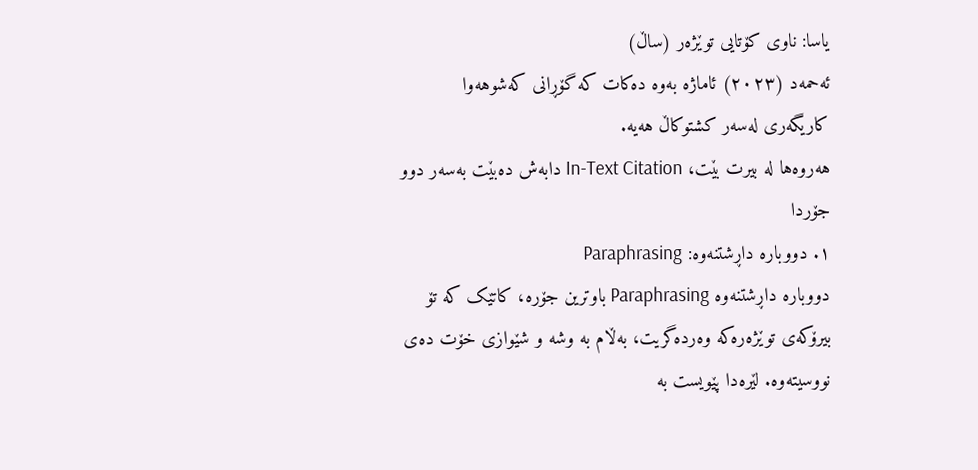یاسا: ناوی کۆتایی توێژەر (ساڵ)
ئەحمەد (٢٠٢٣) ئاماژە بەوە دەکات کە گۆڕانی کەشوهەوا کاریگەری لەسەر کشتوکاڵ هەیە.
هەروەها لە بیرت بێت، In-Text Citation دابەش دەبێت بەسەر دوو جۆردا
١. دووبارە داڕشتنەوە: Paraphrasing
دووبارە داڕشتنەوە Paraphrasing باوترین جۆرە، کاتێک کە تۆ بیرۆکەی توێژەرەکە وەردەگریت، بەڵام بە وشە و شێوازی خۆت دەی نووسیتەوە. لێرەدا پێویست بە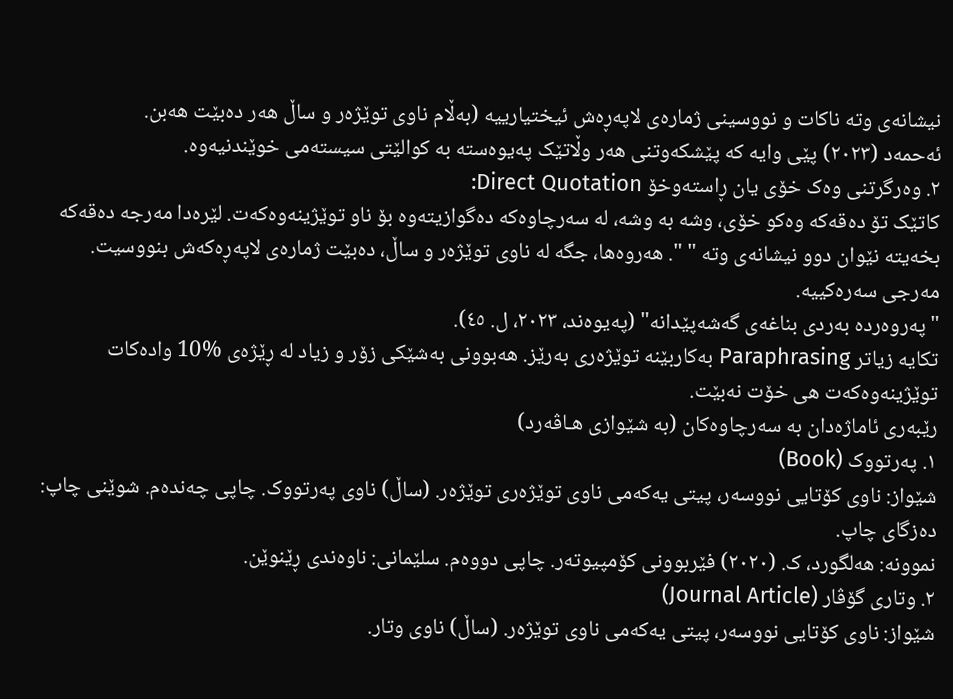نیشانەی وتە ناکات و نووسینی ژمارەی لاپەڕەش ئیختیارییە (بەڵام ناوی توێژەر و ساڵ هەر دەبێت هەبن.
ئەحمەد (٢٠٢٣) پێی وایە کە پێشکەوتنی هەر وڵاتێک پەیوەستە بە کوالێتی سیستەمی خوێندنیەوە.
٢. وەرگرتنی وەک خۆی یان ڕاستەوخۆ Direct Quotation:
کاتێک تۆ دەقەکە وەکو خۆی، وشە بە وشە، لە سەرچاوەکە دەگوازیتەوە بۆ ناو توێژینەوەکەت. لێرەدا مەرجە دەقەکە بخەیتە نێوان دوو نیشانەی وتە " ". هەروەها، جگە لە ناوی توێژەر و ساڵ، دەبێت ژمارەی لاپەڕەکەش بنووسیت. مەرجی سەرەکییە.
"پەروەردە بەردی بناغەی گەشەپێدانە" (پەیوەند، ٢٠٢٣، ل. ٤٥).
تکایە زیاتر Paraphrasing بەکاربێنە توێژەری بەرێز. هەبوونی بەشێکی زۆر و زیاد لە ڕێژەی %10 وادەکات توێژینەوەکەت هی خۆت نەبێت.
رێبەری ئاماژەدان بە سەرچاوەکان (بە شێوازی هـاڤەرد)
١. پەرتووک (Book)
شێواز: ناوی کۆتایی نووسەر، پیتی یەکەمی ناوی توێژەری توێژەر. (ساڵ) ناوی پەرتووک. چاپی چەندەم. شوێنی چاپ: دەزگای چاپ.
نموونە: هەلگورد، ک. (٢٠٢٠) فێربوونی کۆمپیوتەر. چاپی دووەم. سلێمانی: ناوەندی ڕێنوێن.
٢. وتاری گۆڤار (Journal Article)
شێواز: ناوی کۆتایی نووسەر، پیتی یەکەمی ناوی توێژەر. (ساڵ) ناوی وتار.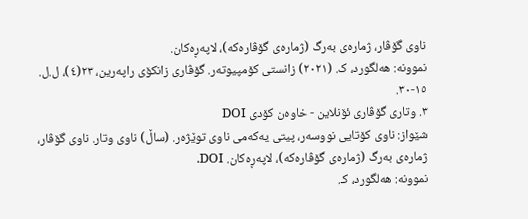ناوی گۆڤار، ژمارەی بەرگ (ژمارەی گۆڤارەکە)، لاپەڕەکان.
نموونە: هەلگورد، ک. (٢٠٢١) زانستی کۆمپیوتەر. گۆڤاری زانکۆی راپەرین، ٢٣(٤)، ل.ل. ١٥-٣٠.
٣. وتاری گۆڤاری ئۆنلاین - خاوەن کۆدی DOI
شێواز: ناوی کۆتایی نووسەر، پیتی یەکەمی ناوی توێژەر. (ساڵ) ناوی وتار. ناوی گۆڤار، ژمارەی بەرگ (ژمارەی گۆڤارەکە)، لاپەڕەکان. DOI.
نموونە: هەلگورد، کـ.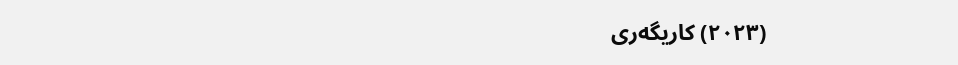(٢٠٢٣) کاریگەری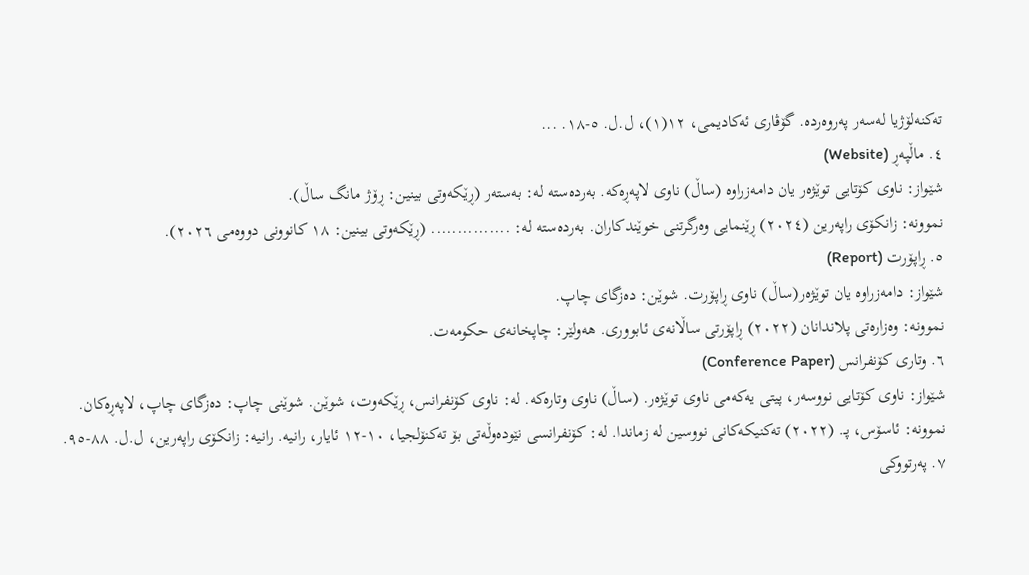تەکنەلۆژیا لەسەر پەروەردە. گۆڤاری ئەکادیمی، ١٢(١)، ل.ل. ٥-١٨. ...
٤. ماڵپەڕ (Website)
شێواز: ناوی کۆتایی توێژەر یان دامەزراوە (ساڵ) ناوی لاپەڕەکە. بەردەستە لە: بەستەر (ڕێکەوتی بینین: ڕۆژ مانگ ساڵ).
نموونە: زانکۆی راپەرین (٢٠٢٤) ڕێنمایی وەرگرتنی خوێندکاران. بەردەستە لە: ............... (ڕێکەوتی بینین: ١٨ کانوونی دووەمی ٢٠٢٦).
٥. ڕاپۆرت (Report)
شێواز: دامەزراوە یان توێژەر(ساڵ) ناوی ڕاپۆرت. شوێن: دەزگای چاپ.
نموونە: وەزارەتی پلاندانان (٢٠٢٢) ڕاپۆرتی ساڵانەی ئابووری. هەولێر: چاپخانەی حکومەت.
٦. وتاری کۆنفرانس (Conference Paper)
شێواز: ناوی کۆتایی نووسەر، پیتی یەکەمی ناوی توێژەر. (ساڵ) ناوی وتارەکە. لە: ناوی کۆنفرانس، ڕێکەوت، شوێن. شوێنی چاپ: دەزگای چاپ، لاپەڕەکان.
نموونە: ئاسۆس، پـ. (٢٠٢٢) تەکنیکەکانی نووسین لە زماندا. لە: کۆنفرانسی نێودەوڵەتی بۆ تەکنۆلجیا، ١٠-١٢ ئایار، رانیە. رانیە: زانکۆی راپەرین، ل.ل. ٨٨-٩٥.
٧. پەرتووکی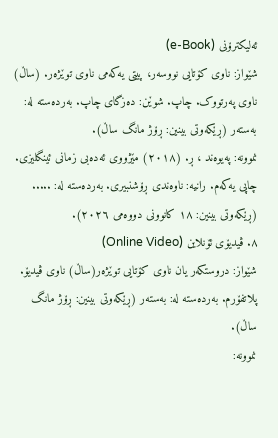ئەلیکترۆنی (e-Book)
شێواز: ناوی کۆتایی نووسەر، پیتی یەکەمی ناوی توێژەر. (ساڵ) ناوی پەرتووک. چاپ. شوێن: دەزگای چاپ. بەردەستە لە: بەستەر (ڕێکەوتی بینین: ڕۆژ مانگ ساڵ).
نموونە: پەیوەند ، ڕ. (٢٠١٨) مێژووی ئەدەبی زمانی ئینگلیزی. چاپی یەکەم. رانیە: ناوەندی ڕۆشنبیری. بەردەستە لە: .....
(ڕێکەوتی بینین: ١٨ کانوونی دووەمی ٢٠٢٦).
٨. ڤیدیۆی ئۆنلاین (Online Video)
شێواز: دروستکەر یان ناوی کۆتایی توێژەر(ساڵ) ناوی ڤیدیۆ. پلاتفۆرم. بەردەستە لە: بەستەر (ڕێکەوتی بینین: ڕۆژ مانگ ساڵ).
نموونە: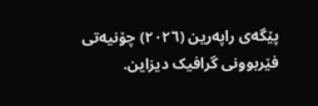پێگەی راپەرین (٢٠٢٦) چۆنیەتی فێربوونی گرافیک دیزاین.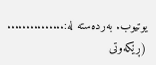یوتیوب. بەردەستە لە:...............
(ڕێکەوتی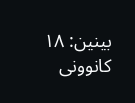بینین: ١٨ کانوونی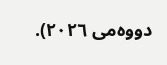دووەمی ٢٠٢٦).